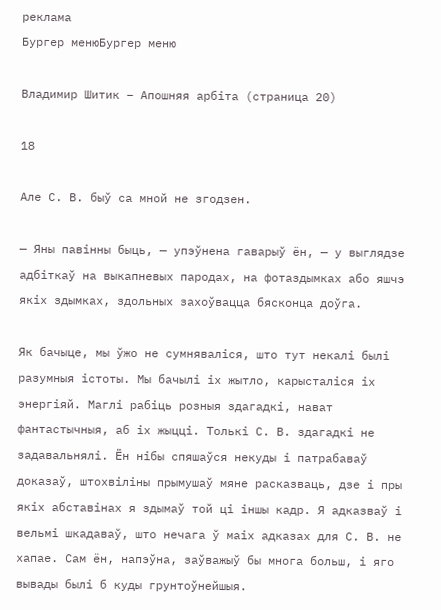реклама
Бургер менюБургер меню

Владимир Шитик – Апошняя арбіта (страница 20)

18

Але С. В. быў са мной не згодзен.

— Яны павінны быць, — упэўнена гаварыў ён, — у выглядзе адбіткаў на выкапневых пародах, на фотаздымках або яшчэ якіх здымках, здольных захоўвацца бясконца доўга.

Як бачыце, мы ўжо не сумняваліся, што тут некалі былі разумныя істоты. Мы бачылі іх жытло, карысталіся іх энергіяй. Маглі рабіць розныя здагадкі, нават фантастычныя, аб іх жыцці. Толькі С. В. здагадкі не задавальнялі. Ён нібы спяшаўся некуды і патрабаваў доказаў, штохвіліны прымушаў мяне расказваць, дзе і пры якіх абставінах я здымаў той ці іншы кадр. Я адказваў і вельмі шкадаваў, што нечага ў маіх адказах для С. В. не хапае. Сам ён, напэўна, заўважыў бы многа больш, і яго вывады былі б куды грунтоўнейшыя.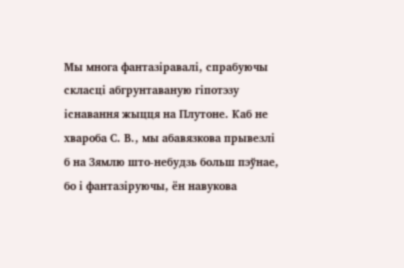Мы многа фантазіравалі, спрабуючы скласці абгрунтаваную гіпотэзу існавання жыцця на Плутоне. Каб не хвароба С. В., мы абавязкова прывезлі б на Зямлю што-небудзь больш пэўнае, бо і фантазіруючы, ён навукова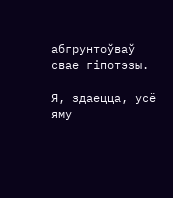абгрунтоўваў свае гіпотэзы.

Я, здаецца, усё яму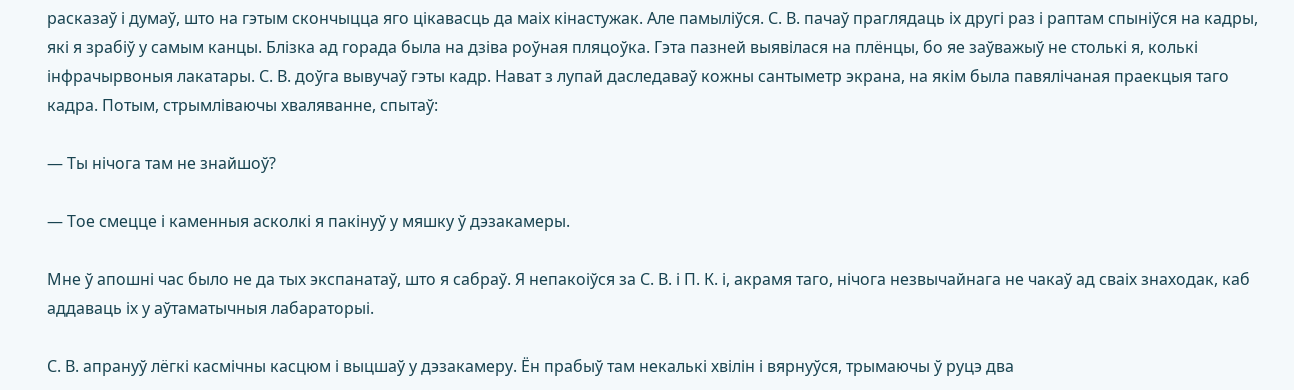расказаў і думаў, што на гэтым скончыцца яго цікавасць да маіх кінастужак. Але памыліўся. С. В. пачаў праглядаць іх другі раз і раптам спыніўся на кадры, які я зрабіў у самым канцы. Блізка ад горада была на дзіва роўная пляцоўка. Гэта пазней выявілася на плёнцы, бо яе заўважыў не столькі я, колькі інфрачырвоныя лакатары. С. В. доўга вывучаў гэты кадр. Нават з лупай даследаваў кожны сантыметр экрана, на якім была павялічаная праекцыя таго кадра. Потым, стрымліваючы хваляванне, спытаў:

— Ты нічога там не знайшоў?

— Тое смецце і каменныя асколкі я пакінуў у мяшку ў дэзакамеры.

Мне ў апошні час было не да тых экспанатаў, што я сабраў. Я непакоіўся за С. В. і П. К. і, акрамя таго, нічога незвычайнага не чакаў ад сваіх знаходак, каб аддаваць іх у аўтаматычныя лабараторыі.

С. В. апрануў лёгкі касмічны касцюм і выцшаў у дэзакамеру. Ён прабыў там некалькі хвілін і вярнуўся, трымаючы ў руцэ два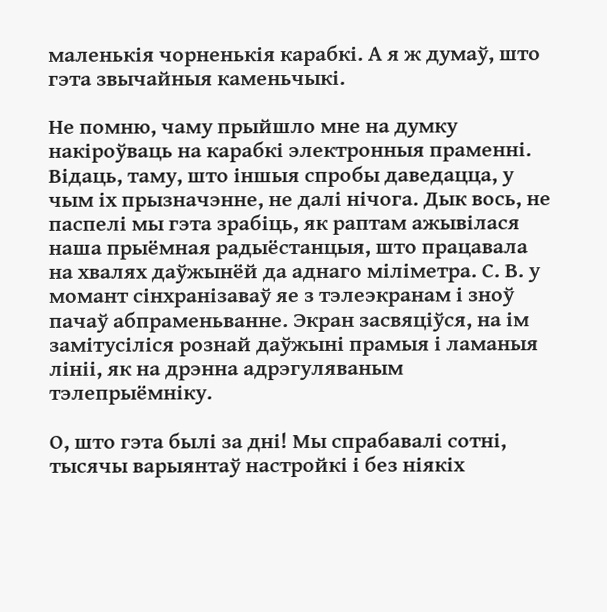маленькія чорненькія карабкі. А я ж думаў, што гэта звычайныя каменьчыкі.

Не помню, чаму прыйшло мне на думку накіроўваць на карабкі электронныя праменні. Відаць, таму, што іншыя спробы даведацца, у чым іх прызначэнне, не далі нічога. Дык вось, не паспелі мы гэта зрабіць, як раптам ажывілася наша прыёмная радыёстанцыя, што працавала на хвалях даўжынёй да аднаго міліметра. С. В. у момант сінхранізаваў яе з тэлеэкранам і зноў пачаў абпраменьванне. Экран засвяціўся, на ім замітусіліся рознай даўжыні прамыя і ламаныя лініі, як на дрэнна адрэгуляваным тэлепрыёмніку.

О, што гэта былі за дні! Мы спрабавалі сотні, тысячы варыянтаў настройкі і без ніякіх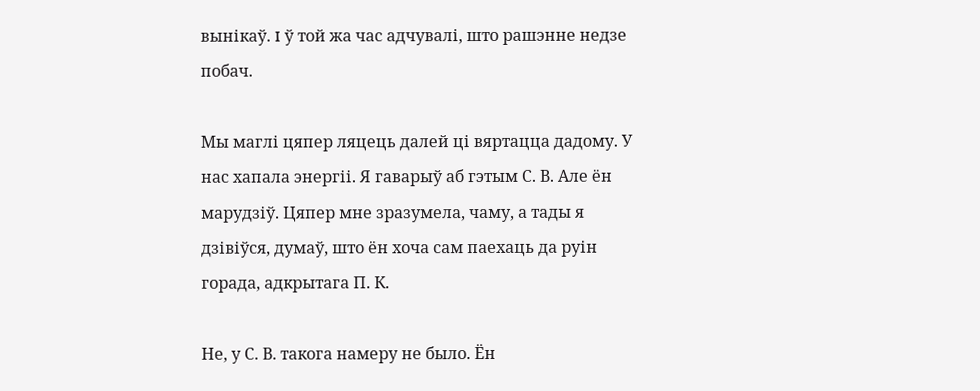вынікаў. I ў той жа час адчувалі, што рашэнне недзе побач.

Мы маглі цяпер ляцець далей ці вяртацца дадому. У нас хапала энергіі. Я гаварыў аб гэтым С. В. Але ён марудзіў. Цяпер мне зразумела, чаму, а тады я дзівіўся, думаў, што ён хоча сам паехаць да руін горада, адкрытага П. К.

Не, у С. В. такога намеру не было. Ён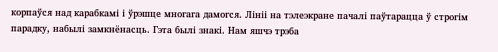корпаўся над карабкамі і ўрэшце многага дамогся. Лініі на тэлеэкране пачалі паўтарацца ў строгім парадку, набылі замкнёнасць. Гэта былі знакі. Нам яшчэ трэба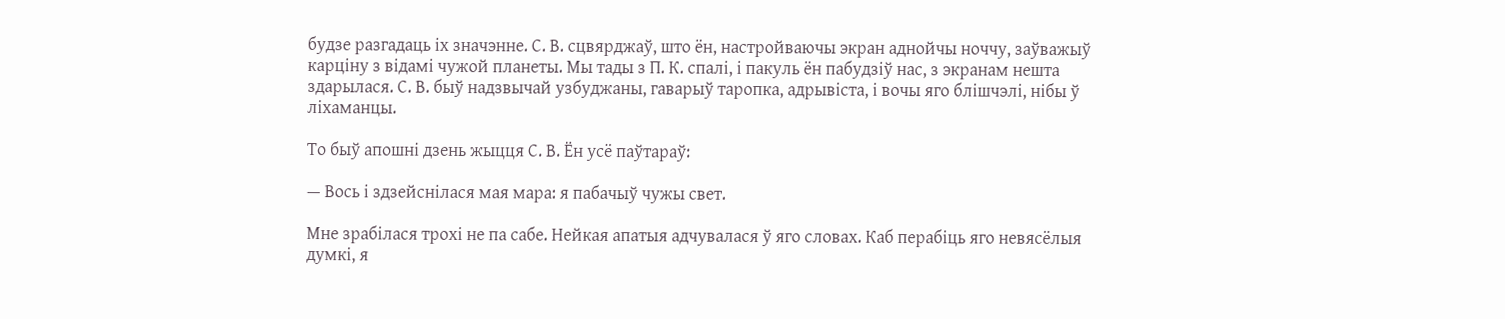будзе разгадаць іх значэнне. С. В. сцвярджаў, што ён, настройваючы экран аднойчы ноччу, заўважыў карціну з відамі чужой планеты. Мы тады з П. К. спалі, і пакуль ён пабудзіў нас, з экранам нешта здарылася. С. В. быў надзвычай узбуджаны, гаварыў таропка, адрывіста, і вочы яго блішчэлі, нібы ў ліхаманцы.

То быў апошні дзень жыцця С. В. Ён усё паўтараў:

— Вось і здзейснілася мая мара: я пабачыў чужы свет.

Мне зрабілася трохі не па сабе. Нейкая апатыя адчувалася ў яго словах. Каб перабіць яго невясёлыя думкі, я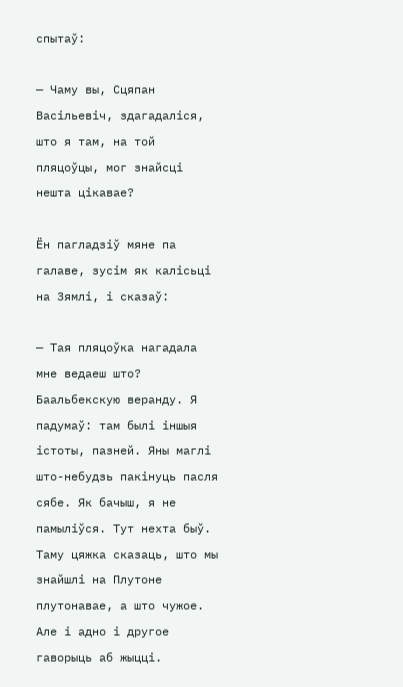спытаў:

— Чаму вы, Сцяпан Васільевіч, здагадаліся, што я там, на той пляцоўцы, мог знайсці нешта цікавае?

Ён пагладзіў мяне па галаве, зусім як калісьці на Зямлі, і сказаў:

— Тая пляцоўка нагадала мне ведаеш што? Баальбекскую веранду. Я падумаў: там былі іншыя істоты, пазней. Яны маглі што-небудзь пакінуць пасля сябе. Як бачыш, я не памыліўся. Тут нехта быў. Таму цяжка сказаць, што мы знайшлі на Плутоне плутонавае, а што чужое. Але і адно і другое гаворыць аб жыцці.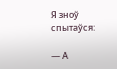Я зноў спытаўся:

— А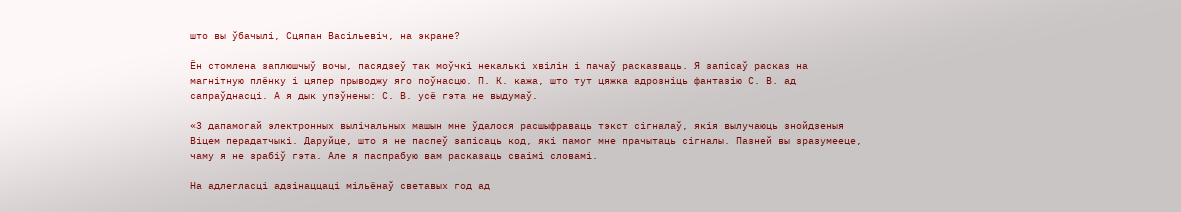што вы ўбачылі, Сцяпан Васільевіч, на экране?

Ён стомлена заплюшчыў вочы, пасядзеў так моўчкі некалькі хвілін і пачаў расказваць. Я запісаў расказ на магнітную плёнку і цяпер прыводжу яго поўнасцю. П. К. кажа, што тут цяжка адрозніць фантазію С. В. ад сапраўднасці. А я дык упэўнены: С. В. усё гэта не выдумаў.

«3 дапамогай электронных вылічальных машын мне ўдалося расшыфраваць тэкст сігналаў, якія вылучаюць знойдзеныя Віцем перадатчыкі. Даруйце, што я не паспеў запісаць код, які памог мне прачытаць сігналы. Пазней вы зразумееце, чаму я не зрабіў гэта. Але я паспрабую вам расказаць сваімі словамі.

На адлегласці адзінаццаці мільёнаў светавых год ад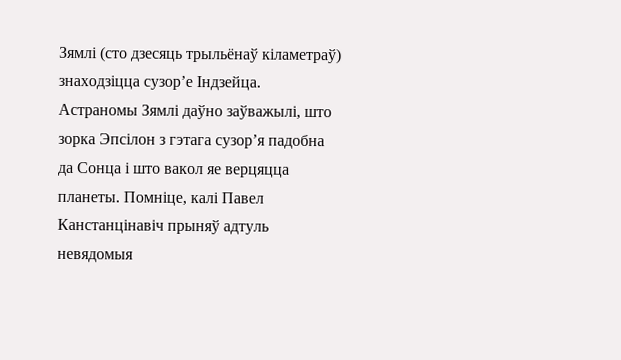Зямлі (сто дзесяць трыльёнаў кіламетраў) знаходзіцца сузор’е Індзейца. Астраномы Зямлі даўно заўважылі, што зорка Эпсілон з гэтага сузор’я падобна да Сонца і што вакол яе верцяцца планеты. Помніце, калі Павел Канстанцінавіч прыняў адтуль невядомыя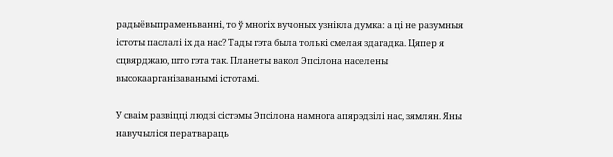радыёвыпраменьванні, то ў многіх вучоных узнікла думка: а ці не разумныя істоты паслалі іх да нас? Тады гэта была толькі смелая здагадка. Цяпер я сцвярджаю, што гэта так. Планеты вакол Эпсілона населены высокаарганізаванымі істотамі.

У сваім развіцці людзі сістэмы Эпсілона намнога апярэдзілі нас, зямлян. Яны навучыліся ператвараць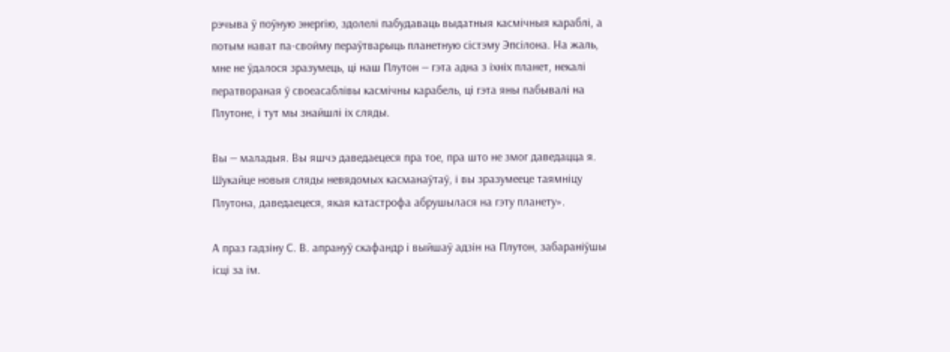рэчыва ў поўную энергію, здолелі пабудаваць выдатныя касмічныя караблі, а потым нават па-свойму пераўтварыць планетную сістэму Эпсілона. На жаль, мне не ўдалося зразумець, ці наш Плутон — гэта адна з іхніх планет, некалі ператвораная ў своеасаблівы касмічны карабель, ці гэта яны пабывалі на Плутоне, і тут мы знайшлі іх сляды.

Вы — маладыя. Вы яшчэ даведаецеся пра тое, пра што не змог даведацца я. Шукайце новыя сляды невядомых касманаўтаў, і вы зразумееце таямніцу Плутона, даведаецеся, якая катастрофа абрушылася на гэту планету».

А праз гадзіну С. В. апрануў скафандр і выйшаў адзін на Плутон, забараніўшы ісці за ім.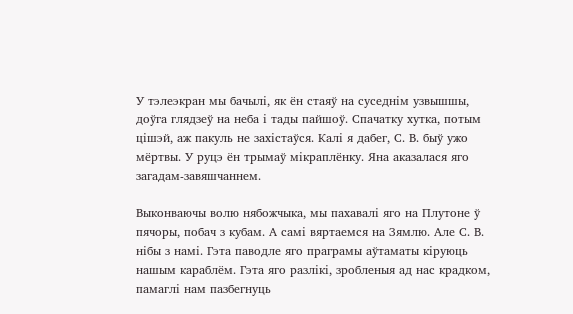У тэлеэкран мы бачылі, як ён стаяў на суседнім узвышшы, доўга глядзеў на неба і тады пайшоў. Спачатку хутка, потым цішэй, аж пакуль не захістаўся. Калі я дабег, С. В. быў ужо мёртвы. У руцэ ён трымаў мікраплёнку. Яна аказалася яго загадам-завяшчаннем.

Выконваючы волю нябожчыка, мы пахавалі яго на Плутоне ў пячоры, побач з кубам. А самі вяртаемся на Зямлю. Але С. В. нібы з намі. Гэта паводле яго праграмы аўтаматы кіруюць нашым караблём. Гэта яго разлікі, зробленыя ад нас крадком, памаглі нам пазбегнуць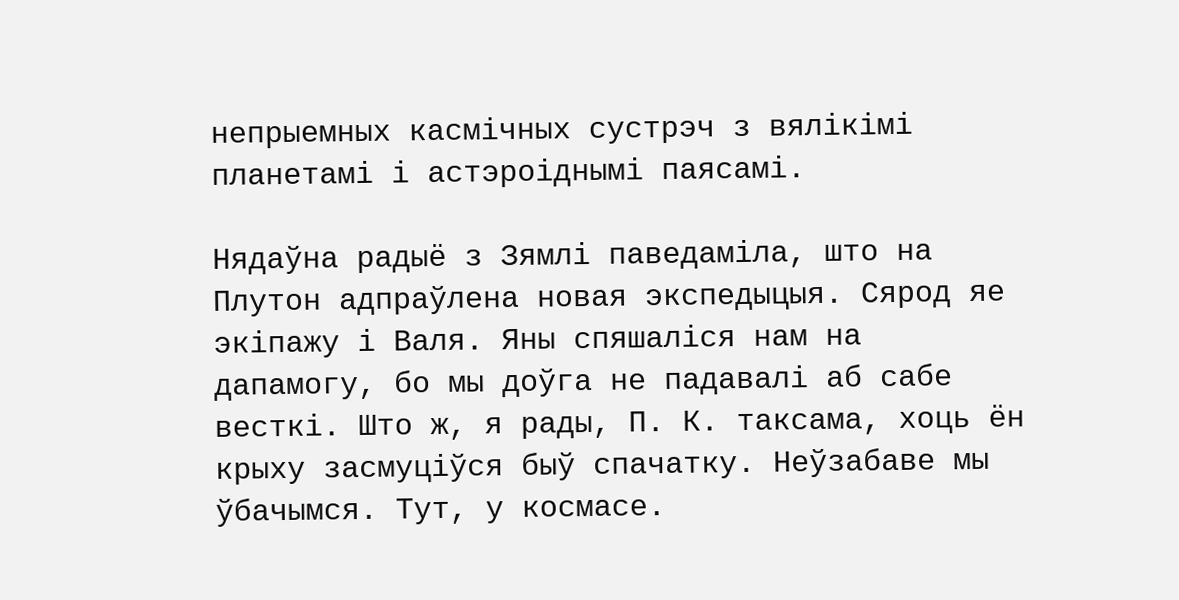непрыемных касмічных сустрэч з вялікімі планетамі і астэроіднымі паясамі.

Нядаўна радыё з Зямлі паведаміла, што на Плутон адпраўлена новая экспедыцыя. Сярод яе экіпажу і Валя. Яны спяшаліся нам на дапамогу, бо мы доўга не падавалі аб сабе весткі. Што ж, я рады, П. К. таксама, хоць ён крыху засмуціўся быў спачатку. Неўзабаве мы ўбачымся. Тут, у космасе.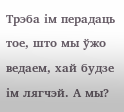Трэба ім перадаць тое, што мы ўжо ведаем, хай будзе ім лягчэй. А мы?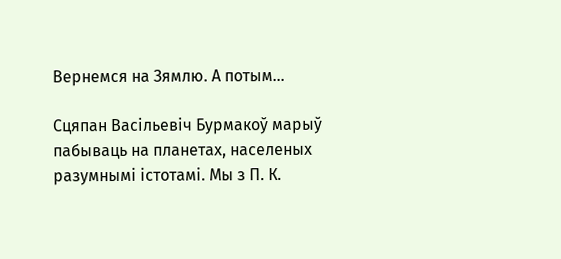Вернемся на Зямлю. А потым…

Сцяпан Васільевіч Бурмакоў марыў пабываць на планетах, населеных разумнымі істотамі. Мы з П. К.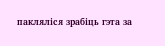пакляліся зрабіць гэта за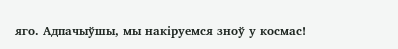яго. Адпачыўшы, мы накіруемся зноў у космас!